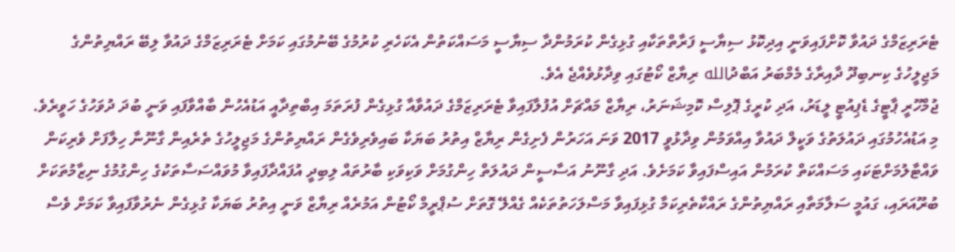ޓެރަރިޒަމްގެ ދައުވާ ކޮށްފައިވަނީ އިދިކޮޅު ސިޔާސީ ފަރާތްތަކާއި ގުޅިގެން ކުރަމުންދާ ސިޔާސީ މަސައްކަތުން އެކަހެރި ކުރުމުގެ ބޭނުމުގައި ކަމަށް ޓެރަރިޒަމްގެ ދައުވާ ލިބޭ ރައްޔިތުންގެ މަޖިލީހުގެ ކިނބިދޫ ދާއިރާގެ މެމްބަރު އަބްދުالله ރިޔާޒް ކޯޓުގައި ވިދާޅުވެއްޖެ އެވެ.
ޖުމްހޫރީ ޕާޓީގެ ޑެޕިއުޓީ ލީޑަރު، އަދި ކުރީގެ ޕޮލިސް ކޮމިޝަނަރު، ރިޔާޒް މައްޗަށް އުފުލާފައިވާ ޓެރަރިޒަމްގެ ދައުވާއާ ގުޅިގެން ފުރަތަމަ އިބްތިދާއީ އަޑުއެހުން ބާއްވާފައި ވަނީ ބުދަ ދުވަހުގެ ހަވީރެވެ.
މި އަޑުއެހުމުގައި ދައުލަތުގެ ވަކީލް ދައުވާ އިއްވަމުން ވިދާޅުވީ 2017 ވަނަ އަހަރުން ފެށިގެން ރިޔާޒް އިތުރު ބަޔަކާ ބައިވެރިވެގެން ރައްޔިތުންގެ މަޖިލީހުގެ ތެރެއިން ގާނޫނާ ހިލާފަށް ވެރިކަން ވައްޓާލުމަށްޓަކައި މަސައްކަތް ކުރަމުން އައިސްފައިވާ ކަމަށެވެ. އަދި ގާނޫނު އަސާސީން ދައުލަތް ހިންގުމަށް ވަކިވަކި ބާރުތައް ލިބިދީ އުފައްދާފައިވާ މުވައްސަސާތަކުގެ ހިންގުމުގެ ނިޒާމުތަކަށް ބުރޫއަރައި، ގައުމީ ސަލާމަތާއި ރައްޔިތުންގެ ރައްކާތެރިކަމާ ގުޅިފައިވާ މަސްލަހަތުތަކެއް ގެއްލޭ ގޮތަށް ސުޕްރީމް ކޯޓުން އަމުރެއް ރިޔާޒް ވަނީ އިތުރު ބަޔަކާ ގުޅިގެން ނެރުވާފައިވާ ކަމަށް ވެސް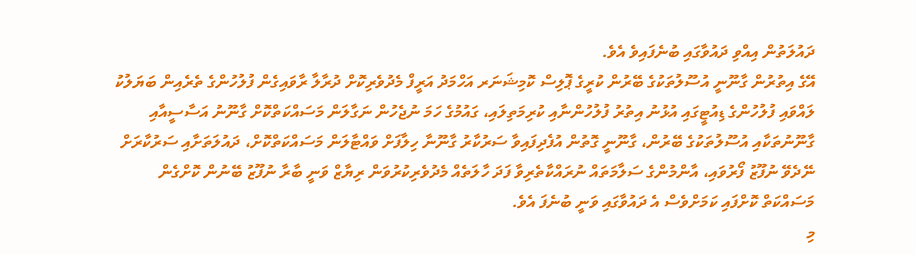ދައުލަތުން އިއްވި ދައުވާގައި ބުނެފައިވެ އެވެ.
އޭގެ އިތުރުން ގާނޫނީ އުސޫލުތަކުގެ ބޭރުން ކުރީގެ ޕޮލިސް ކޮމިޝަނަރ އަހްމަދު އަރީފް މެދުވެރިކޮށް ދުރާލާ ރާވައިގެން ފުލުހުންގެ ތެރެއިން ބަޔަލުކު ލައްވައި ފުލުހުންގެ ޑިއުޓީގައި އުޅުނު އިތުރު ފުލުހުންނާއި ކުރިމަތިލައި، ގައުމުގެ ހަމަ ނުޖެހުން ނަގާލަން މަސައްކަތްކޮށް ގާނޫނު އަސާސީއާއި ގާނޫނުތަކާއި އުސޫލުތަކުގެ ބޭރުން، ގާނޫނީ ގޮތުން އުފެދިފައިވާ ސަރުކާރު ގާނޫނާ ހިލާފަށް ވައްޓާލަން މަސައްކަތްކޮށް، ދައުލަތަށާއި ސަރުކާރަށް ނޭދެވޭ ނުފޫޒު ފޯރުވައި، އާންމުންގެ ސަލާމަތައް ނުރައްކާތެރިވާ ފަދަ ހާލަތެއް މެދުވެރިކުރުވަން ރިޔާޒް ވަނީ ބާރާ ނުފޫޒު ބޭނުން ކޮށްގެން މަސައްކަތް ކޮށްފައި ކަމަށްވެސް އެ ދައުވާގައި ވަނީ ބުނެފަ އެވެ.
މި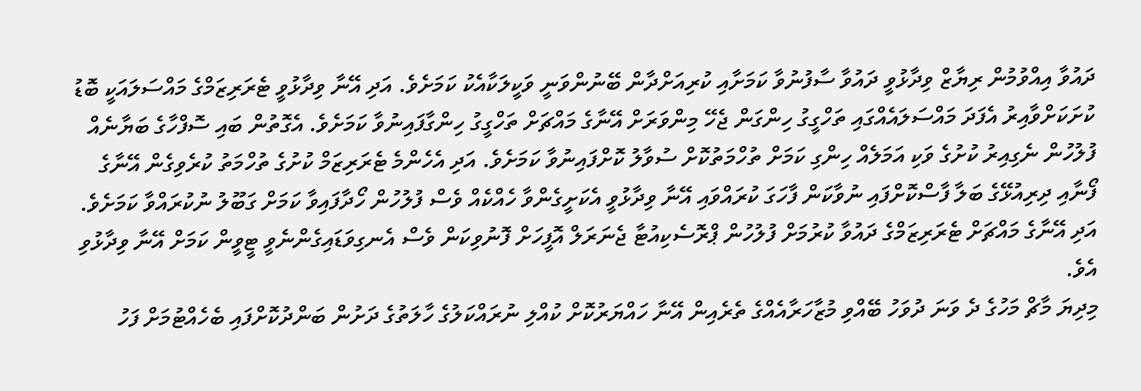ދައުވާ އިއްވުމުން ރިޔާޒް ވިދާޅުވީ ދައުވާ ސާފުނުވާ ކަމަށާއި ކުރިއަށްދާން ބޭނުންވަނީ ވަކީލަކާއެކު ކަމަށެވެ. އަދި އޭނާ ވިދާޅުވީ ޓެރަރިޒަމްގެ މައްސަލައަކީ ބޮޑު ކުށަކަށްވާއިރު އެފަދަ މައްސަލައެއްގައި ތަހްގީގު ހިންގަން ޖެހޭ މިންވަރަށް އޭނާގެ މައްޗަށް ތަހްގީގު ހިންގާފައިނުވާ ކަމަށެވެ. އެގޮތުން ބައި ސޮފްހާގެ ބަޔާނެއް ފުލުހުން ނެގިއިރު ކުށުގެ ވަކި އަމަލެއް ހިންގި ކަމަށް ތުހްމަތުކޮށް ސުވާލު ކޮށްފައިނުވާ ކަމަށެވެ. އަދި އެހެންމެ ޓެރަރިޒަމް ކުށުގެ ތުހްމަތު ކުރެވިގެން އޭނާގެ ފޯނާއި ދިރިއުޅޭގެ ބަލާ ފާސްކޮށްފައި ނުވާކަން ފާހަގަ ކުރައްވައި އޭނާ ވިދާޅުވީ އެކަށީގެންވާ ހެއްކެއް ވެސް ފުލުހުން ހޯދާފައިވާ ކަމަށް ގަބޫލު ނުކުރައްވާ ކަމަށެވެ. އަދި އޭނާގެ މައްޗަށް ޓެރަރިޒަމްގެ ދައުވާ ކުރުމަށް ފުލުހުން ޕްރޮސެކިއުޓާ ޖެނަރަލް އޮފީހަށް ފޮނުވިކަން ވެސް އެނގިވަޑައިގެންނެވީ ޓީވީން ކަމަށް އޭނާ ވިދާޅުވި އެވެ.
މިދިޔަ މާޗް މަހުގެ ދެ ވަނަ ދުވަހު ބޭއްވި މުޒާހަރާއެއްގެ ތެރެއިން އޭނާ ހައްޔަރުކޮށް ކުއްލި ނުރައްކަލުގެ ހާލަތުގެ ދަށުން ބަންދުކޮށްފައި ބެހެއްޓުމަށް ފަހު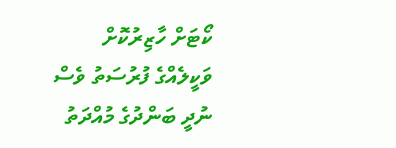ކޯޓަށް ހާޒިރުކޮށް ވަކީލެއްގެ ފުރުސަތު ވެސް ނުދީ ބަންދުގެ މުއްދަތު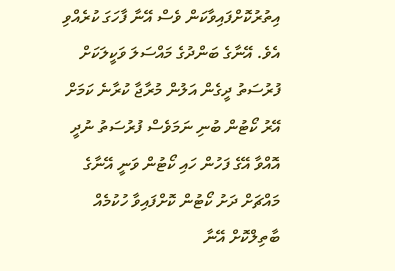އިތުރުކޮށްފައިވާކަން ވެސް އޭނާ ފާހަގަ ކުރެއްވި އެވެ. އޭނާގެ ބަންދުގެ މައްސަލަ ވަކީލަކަށް ފުރުސަތު ދީގެން އަލުން މުރާޖާ ކުރާނެ ކަމަށް އޭރު ކޯޓުން ބުނި ނަމަވެސް ފުރުސަތު ނުދީ އޮއްވާ އޭގެ ފަހުން ހައި ކޯޓުން ވަނީ އޭނާގެ މައްޗަށް ދަށު ކޯޓުން ކޮށްފައިވާ ހުކުމެއް ބާތިލްކޮށް އޭނާ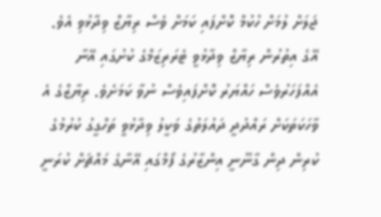ޖަލަށް ލުމަށް ހުކުމް ކޮށްފައި ކަމަށް ވެސް ރިޔާޒް ވިދާޅުވި އެވެ.
އޭގެ އިތުރުން ރިޔާޒް ވިދާޅުވީ ޓެރަރިޒަމްގެ ކުށުގައި އޭނާ އެއްފަހަރުވެސް ހައްޔަރު ކޮށްފައިވެސް ނުވާ ކަމަށެވެ. ރިޔާޒްގެ އެ ވާހަކަތަކަށް ރައްދުދީ ދައުލަތުގެ ވަކީލު ވިދާޅުވީ ތަހްގީގު ކުރުމުގެ ކުރިން ދިން ގާނޫނީ އިންޒާރުގެ ފޯމްގައި އޭނާގެ މައްޗަށް ކުރަނީ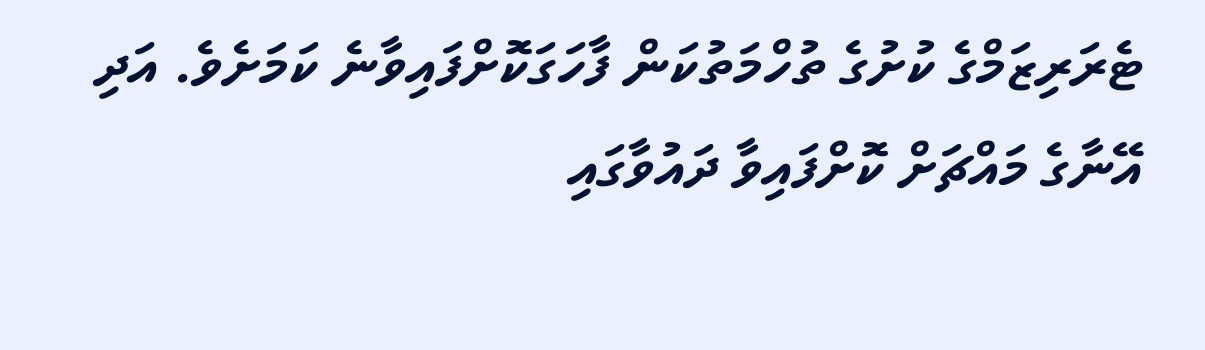ޓެރަރިޒަމްގެ ކުށުގެ ތުހްމަތުކަން ފާހަގަކޮށްފައިވާނެ ކަމަށެވެ. އަދި އޭނާގެ މައްޗަށް ކޮށްފައިވާ ދައުވާގައި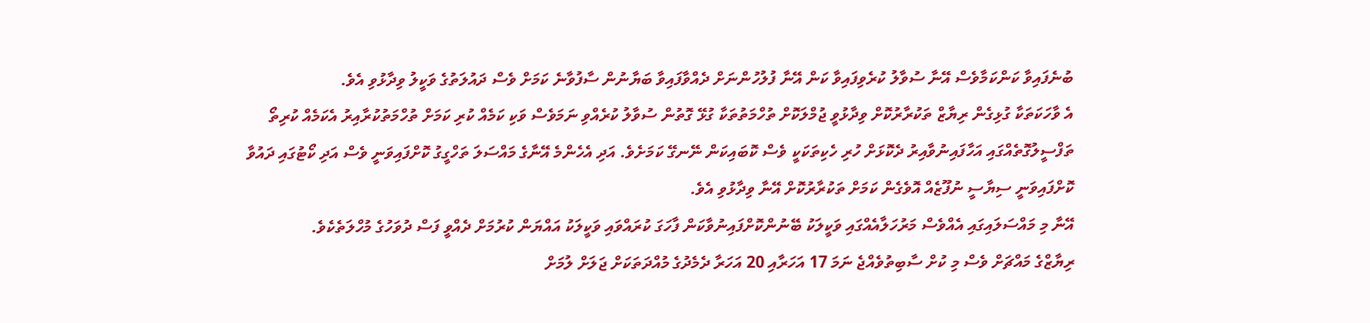ބުނެފައިވާ ކަންކަމާވެސް އޭނާ ސުވާލު ކުރެވިފައިވާ ކަން އޭނާ ފުލުހުންނަށް ދެއްވާފައިވާ ބަޔާނުން ސާފުވާނެ ކަމަށް ވެސް ދައުލަތުގެ ވަކީލު ވިދާޅުވި އެވެ.
އެ ވާހަކަތަކާ ގުޅިގެން ރިޔާޒް ތަކުރާރުކޮށް ވިދާޅުވީ ޖުމްލަކޮށް ތުހްމަތުތަކާ ގުޅޭ ގޮތުން ސުވާލު ކުރެއްވި ނަމަވެސް ވަކި ކަމެއް ކުރި ކަމަށް ތުހްމަތުކުރާއިރު އެކަމެއް ކުރިތޯ ތަފްސީލުގޮތެއްގައި އަހާފައިނުވާއިރު ދެކޮޅަށް ހުރި ހެކިތަކަކީ ވެސް ކޮބައިކަން ނޭނގޭ ކަމަށެވެ. އަދި އެހެންމެ އޭނާގެ މައްސަލަ ތަހްގީގު ކޮށްފައިވަނީ ވެސް އަދި ކޯޓުގައި ދައުވާ ކޮށްފައިވަނީ ސިޔާސީ ނުފޫޒެއް އޮވެގެން ކަމަށް ތަކުރާރުކޮށް އޭނާ ވިދާޅުވި އެވެ.
އޭނާ މި މައްސަލައިގައި އެއްވެސް މަރުހަލާއެއްގައި ވަކީލަކު ބޭނުންކޮށްފައިނުވާކަން ފާހަގަ ކުރައްވައި ވަކީލަކު އައްޔަން ކުރުމަށް ދެއްވީ ފަސް ދުވަހުގެ މުހްލަތެކެވެ.
ރިޔާޒްގެ މައްޗަށް ވެސް މި ކުށް ސާބިތުވެއްޖެ ނަމަ 17 އަހަރާއި 20 އަހަރާ ދެމެދުގެ މުއްދަތަކަށް ޖަލަށް ލުމަށް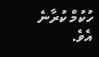ހުކުމް ކުރާނެ އެވެ.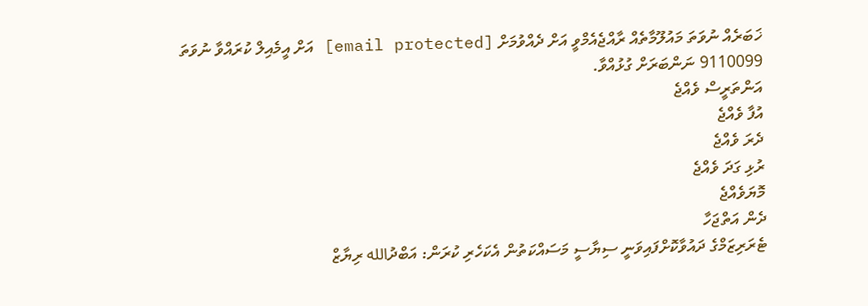ޚަބަރެއް ނުވަތަ މައުލޫމާތެއް ރާއްޖެއެމްވީ އަށް ދެއްވުމަށް [email protected] އަށް އީމެއިލް ކުރައްވާ ނުވަތަ 9110099 ނަންބަރަށް ގުޅުއްވާ.
އަންތަރީސް ވެއްޖެ
އުފާ ވެއްޖެ
ދެރަ ވެއްޖެ
ރުޅި ގަދަ ވެއްޖެ
މޮޔަވެއްޖެ
ދެން އަތްޖަހާ
ޓެރަރިޒަމްގެ ދައުވާކޮށްފައިވަނީ ސިޔާސީ މަސައްކަތުން އެކަހެރި ކުރަން: އަބްދުالله ރިޔާޒް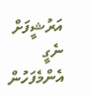އަރުޝީފަށް ނެގީ
އެންމެފަހުން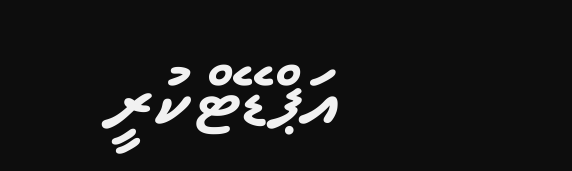އަޕްޑޭޓްކުރީ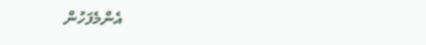އެންމެފަހުން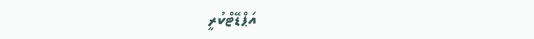އަޕްޑޭޓްކުރީ